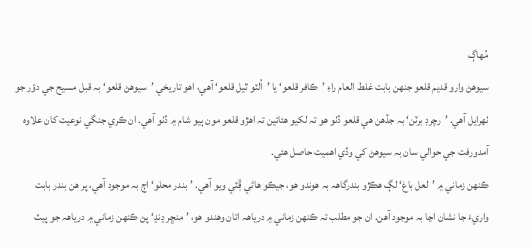مُھاڳ
سيوھڻ وارو قديم قلعو جنھن بابت غلط العام راءِ ’ڪافر قلعو‘ يا ’اُلٽو ٿيل قلعو‘ آھي، اھو تاريخي ’سيوھڻ قلعو‘ بہ قبل مسيح جي دؤر جو ٺھرايل آھي. ’رچرڊ برٽن‘ بہ جڏھن ھي قلعو ڏٺو ھو تہ لکيو ھئائين تہ اھڙو قلعو مون ٻيو شام ۾ ڏٺو آھي. ان ڪري جنگي نوعيت کان علاوہ آمدورفت جي حوالي سان بہ سيوھڻ کي وڏي اهميت حاصل ھئي.
ڪنھن زماني ۾ ’لعل باغ‘ لڳ ھڪڙو بندرگاھہ بہ ھوندو ھو، جيڪو ھاڻي ڦِٽي ويو آهي. ’بندر محلو‘ اڄ بہ موجود آهي، پر ھن بندر بابت واريءَ جا نشان اڃا بہ موجود آھن. ان جو مطلب تہ ڪنھن زماني ۾ درياھہ اتان وهندو ھو، ’منڇر ڍنڍ‘ پڻ ڪنھن زماني ۾ درياھہ جو پيٽ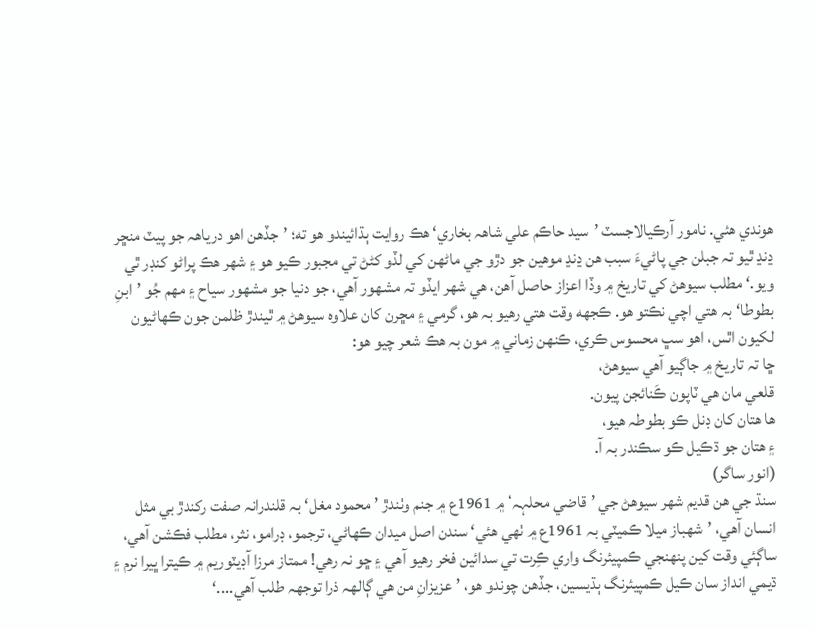ھوندي ھئي. نامور آرڪيالاجسٽ ’سيد حاڪم علي شاھہ بخاري‘ ھڪ روايت ٻڌائيندو ھو ته؛ ’جڏھن اھو درياھہ جو پيٽ منڇر ڍنڍ ٿيو تہ جبلن جي پاڻيءَ سبب ھن ڍنڍ موھين جو دڙو جي ماڻھن کي لڏو کڻڻ تي مجبور ڪيو ھو ۽ شھر ھڪ پراڻو کنڊر ٿي ويو.‘ مطلب سيوھڻ کي تاريخ ۾ وڏا اعزاز حاصل آھن، ھي شھر ايڏو تہ مشھور آھي، جو دنيا جو مشھور سياح ۽ مھم جُو ’ابنِ بطوطا‘ بہ ھتي اچي نڪتو ھو. ڪجهه وقت ھتي رھيو بہ ھو، گرمي ۽ مڇرن کان علاوہ سيوھڻ ۾ ٿيندڙ ظلمن جون ڪھاڻيون لکيون اٿس، اھو سڀ محسوس ڪري، ڪنھن زماني ۾ مون بہ ھڪ شعر چيو ھو:
ڇا تہ تاريخ ۾ جاڳيو آهي سيوھڻ،
قلعي مان ھي ٽاپون ڪَنائجن پيون.
ھا ھتان کان ڊنل ڪو بطوطہ ھيو،
۽ ھتان جو ڌڪيل ڪو سڪندر بہ آ.
(انور ساگر)
سنڌ جي ھن قديم شھر سيوھڻ جي ’قاضي محلہہ‘ ۾ 1961ع ۾ جنم وٺندڙ ’محمود مغل‘ بہ قلندرانہ صفت رکندڙ بي مثل انسان آھي، ’شھباز ميلا ڪميٽي بہ 1961ع ۾ ٺھي ھئي‘ سندن اصل ميدان ڪھاڻي، ترجمو، ڊرامو، نثر، مطلب فڪشن آھي، ساڳئي وقت کين پنھنجي ڪمپيئرنگ واري ڪِرت تي سدائين فخر رھيو آھي ۽ ڇو نہ رھي! ممتاز مرزا آڊيٽوريم ۾ ڪيترا ڀيرا نرم ۽ ڌيمي انداز سان ڪيل ڪمپيئرنگ ٻڌيسين، جڏھن چوندو ھو، ’عزيزانِ من ھي ڳالھہ ذرا توجھہ طلب آهي....‘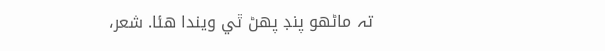تہ ماڻھو پنڊ پھڻ ٿي ويندا ھئا. شعر،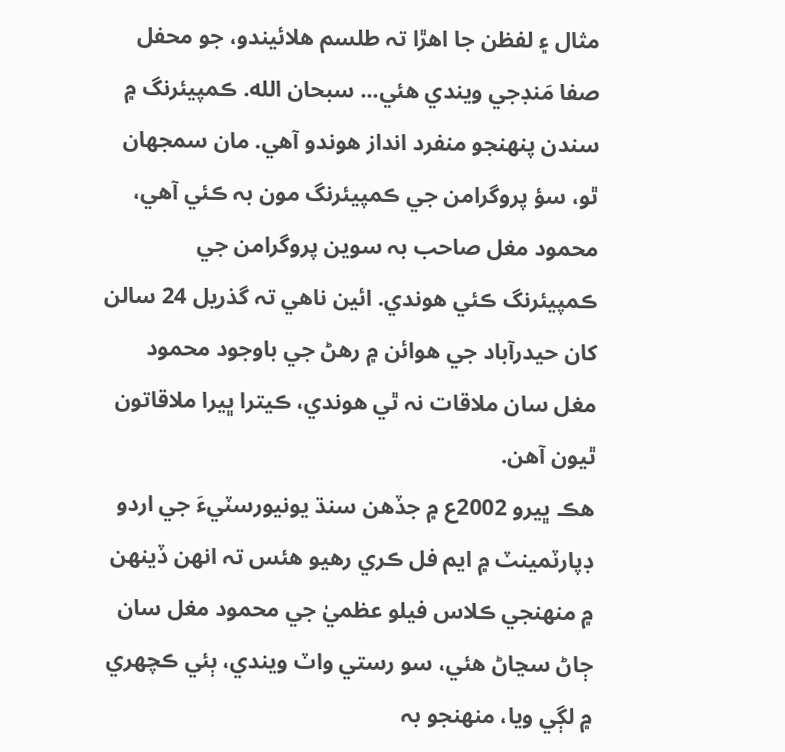مثال ۽ لفظن جا اھڙا تہ طلسم ھلائيندو، جو محفل صفا مَنڊجي ويندي ھئي... سبحان الله. ڪمپيئرنگ ۾ سندن پنھنجو منفرد انداز ھوندو آھي. مان سمجهان ٿو، سؤ پروگرامن جي ڪمپيئرنگ مون بہ ڪئي آھي، محمود مغل صاحب بہ سوين پروگرامن جي ڪمپيئرنگ ڪئي ھوندي. ائين ناھي تہ گذريل 24 سالن کان حيدرآباد جي ھوائن ۾ رھڻ جي باوجود محمود مغل سان ملاقات نہ ٿي ھوندي، ڪيترا ڀيرا ملاقاتون ٿيون آھن.
ھڪ ڀيرو 2002ع ۾ جڏھن سنڌ يونيورسٽيءَ جي اردو ڊپارٽمينٽ ۾ ايم فل ڪري رھيو ھئس تہ انھن ڏينھن ۾ منھنجي ڪلاس فيلو عظميٰ جي محمود مغل سان ڄاڻ سڃاڻ ھئي، سو رستي واٽ ويندي، ٻئي ڪچھري ۾ لڳي ويا، منھنجو بہ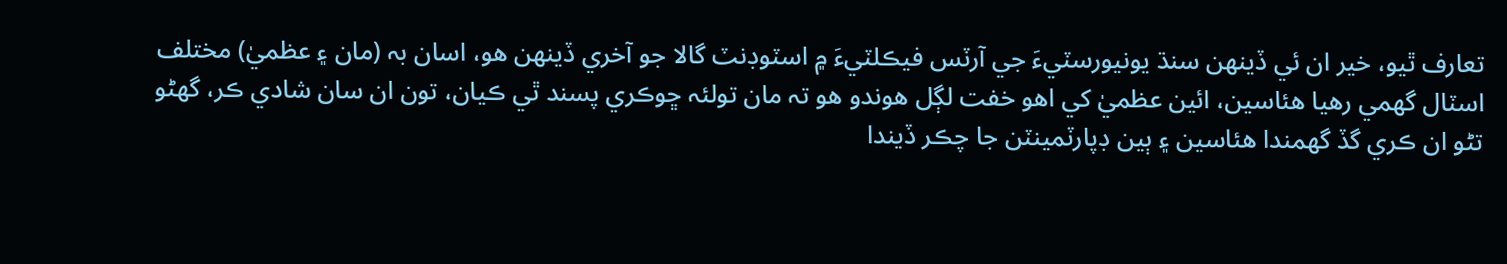تعارف ٿيو، خير ان ئي ڏينھن سنڌ يونيورسٽيءَ جي آرٽس فيڪلٽيءَ ۾ اسٽوڊنٽ گالا جو آخري ڏينھن ھو، اسان بہ (مان ۽ عظميٰ) مختلف اسٽال گهمي رھيا ھئاسين، ائين عظميٰ کي اھو خفت لڳل ھوندو ھو تہ مان تولئہ ڇوڪري پسند ٿي ڪيان، تون ان سان شادي ڪر، گهڻو تڻو ان ڪري گڏ گهمندا هئاسين ۽ ٻين ڊپارٽمينٽن جا چڪر ڏيندا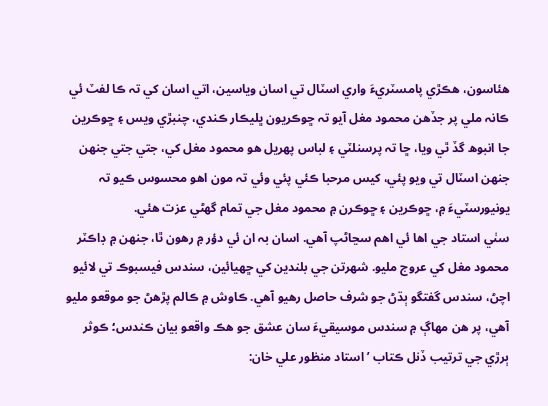ھئاسون، ھڪڙي پامسٽريءَ واري اسٽال تي اسان وياسين، اتي اسان کي تہ ڪا لفٽ ئي ڪانہ ملي پر جڏھن محمود مغل آيو تہ ڇوڪريون ڀليڪار ڪندي، چنبڙي ويس ۽ ڇوڪرين جا انبوھ گڏ ٿي ويا، ڇا تہ پرسنلٽي ۽ لباس پھريل ھو محمود مغل کي، جتي جتي جنھن جنھن اسٽال تي ويو پئي، کيس مرحبا ڪئي پئي وئي تہ مون اھو محسوس ڪيو تہ يونيورسٽيءَ ۾، ڇوڪرين ۽ ڇوڪرن ۾ محمود مغل جي تمام گهڻي عزت ھئي.
سٺي استاد جي اھا ئي اھم سڃاڻپ آھي. اسان بہ ان ئي دؤر ۾ رھون ٿا، جنھن ۾ ڊاڪٽر محمود مغل کي عروج مليو. شھرتن جي بلندين کي ڇھيائين، سندس فيسبوڪ تي لائيو اچڻ، سندس گفتگو ٻڌڻ جو شرف حاصل رھيو آھي. ڪاوش ۾ ڪالم پڙھڻ جو موقعو مليو آھي، پر ھن مھاڳ ۾ سندس موسيقيءَ سان عشق جو ھڪ واقعو بيان ڪندس؛ ڪوثر ٻرڙي جي ترتيب ڏنل ڪتاب ’استاد منظور علي خان: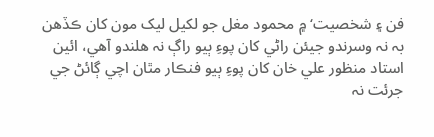فن ۽ شخصيت‘ ۾ محمود مغل جو لکيل ليک مون کان ڪڏھن بہ نہ وسرندو جيئن راڻي کان پوءِ ٻيو راڳ نہ ھلندو آھي، ائين استاد منظور علي خان کان پوءِ ٻيو فنڪار مٿان اچي ڳائڻ جي جرئت نہ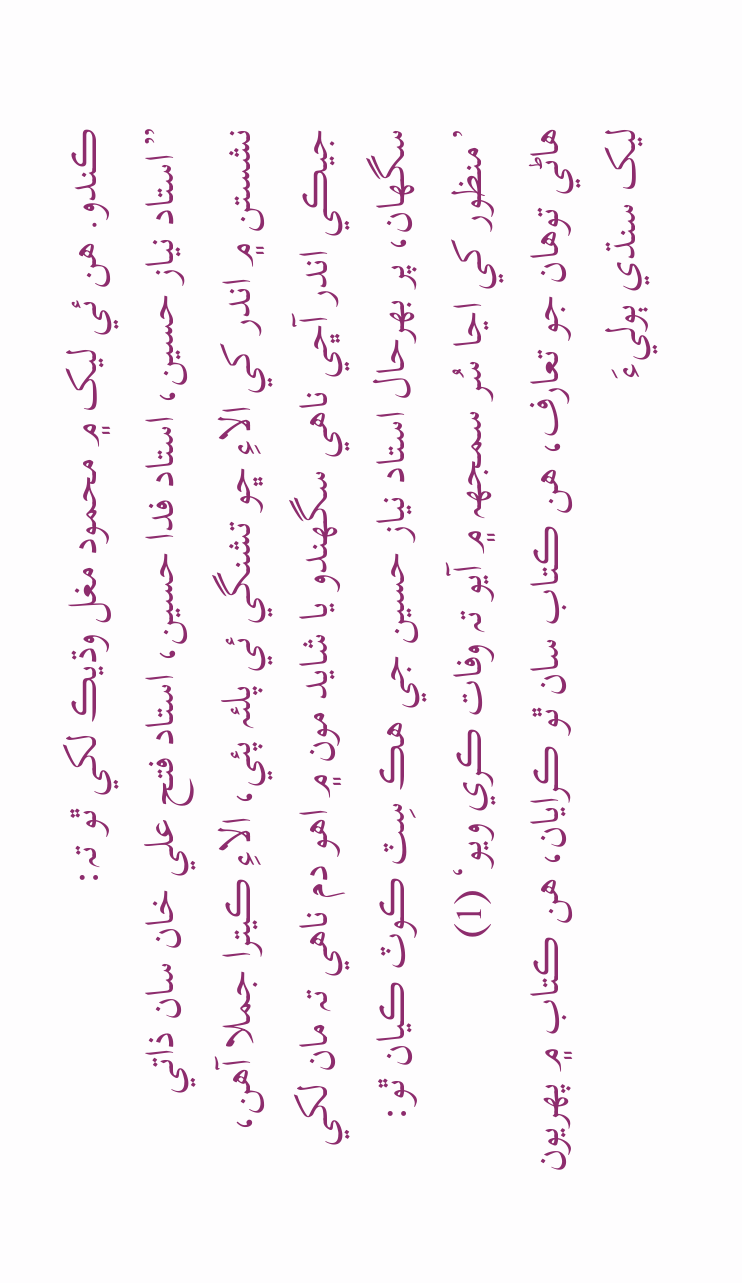ڪندو. ھن ئي ليک ۾ محمود مغل وڌيڪ لکي ٿو تہ:
”استاد نياز حسين، استاد فدا حسين، استاد فتح علي خان سان ذاتي نشستن ۾ اندر کي الاءِ ڇو تشنگي ئي پلئہ پئي، الاءِ ڪيترا جملا آھن، جيڪي اندر آڇي ناھي سگهندو يا شايد مون ۾ اھو دم ناھي تہ مان لکي سگهان، پر بھرحال استاد نياز حسين جي ھڪ سِٽ ڪوٽ ڪيان ٿو: ’منظور کي اڃا سُر سمجهہ ۾ آيو تہ وفات ڪري ويو‘ (1)
ھاڻي توھان جو تعارف، ھن ڪتاب سان ٿو ڪرايان، ھن ڪتاب ۾ پھريون ليک سنڌي ٻوليءَ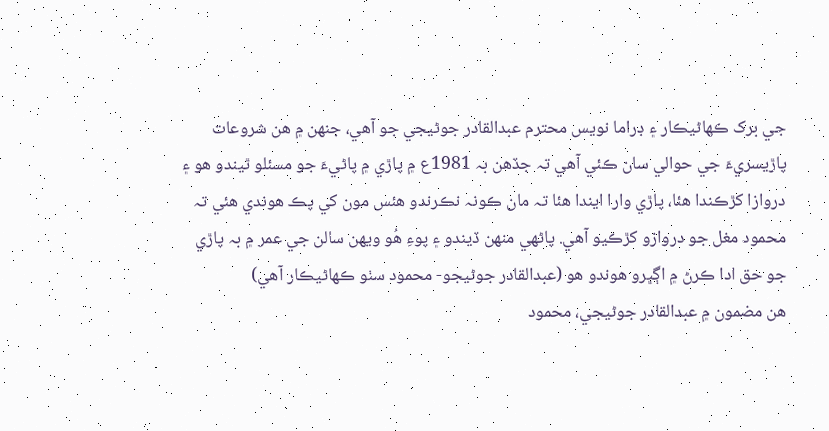جي برک ڪھاڻيڪار ۽ ڊراما نويس محترم عبدالقادر جوڻيجي جو آھي، جنھن ۾ ھن شروعات پاڙيسريءَ جي حوالي سان ڪئي آهي تہ جڏھن بہ 1981ع ۾ پاڙي ۾ پاڻيءَ جو مسئلو ٿيندو ھو ۽ دروازا کڙڪندا ھئا، پاڙي وارا ايندا ھئا تہ مان ڪونہ نڪرندو ھئس مون کي پڪ ھوندي ھئي تہ محمود مغل جو دروازو کڙڪيو آھي. پاڻھي منھن ڏيندو ۽ پوءِ ھُو ويھن سالن جي عمر ۾ بہ پاڙي جو حق ادا ڪرڻ ۾ اڳڀرو ھوندو ھو (عبدالقادر جوڻيجو- محمود سٺو ڪھاڻيڪار آھي)
ھن مضمون ۾ عبدالقادر جوڻيجي، محمود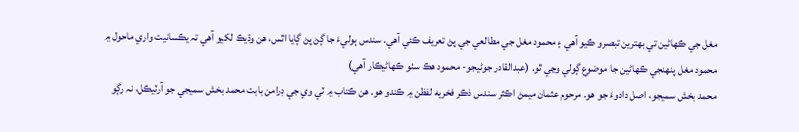مغل جي ڪھاڻين تي بھترين تبصرو ڪيو آهي ۽ محمود مغل جي مطالعي جي پڻ تعريف ڪئي آهي. سندس ٻوليءَ جا ڳڻ پڻ ڳايا اٿس، ھن وڌيڪ لکيو آهي تہ يڪسانيت واري ماحول ۾ محمود مغل پنھنجي ڪھاڻين جا موضوع ڳولي وڃي ٿو. (عبدالقادر جوڻيجو- محمود ھڪ سٺو ڪھاڻيڪار آھي)
محمد بخش سميجو، اصل دادوءَ جو ھو. مرحوم عثمان ميمڻ اڪثر سندس ذڪر فخريه لفظن ۾ ڪندو ھو. ھن ڪتاب ۾ ٽي وي جي ڊرامن بابت محمد بخش سميجي جو آرٽيڪل، نہ رڳو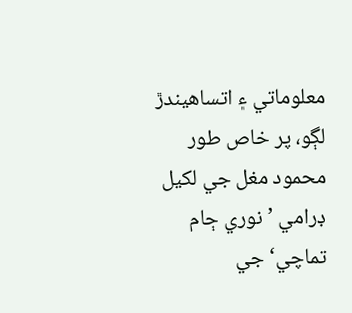معلوماتي ۽ اتساھيندڙ لڳو، پر خاص طور محمود مغل جي لکيل ڊرامي ’نوري ڄام تماچي‘ جي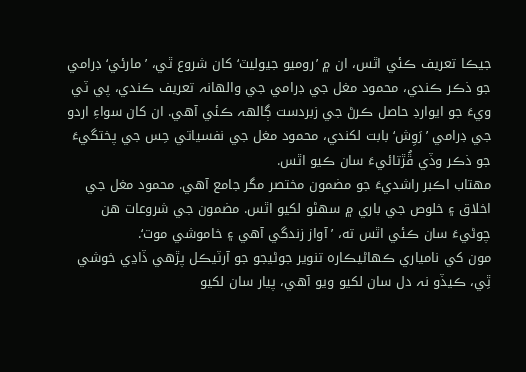جيڪا تعريف ڪئي اٿس، ان ۾ ’روميو جيوليٽ‘ کان شروع ٿي، ’مارئي‘ ڊرامي جو ذڪر ڪندي، محمود مغل جي ڊرامي جي والھانہ تعريف ڪندي، پي ٽي ويءَ جو ايوارڊ حاصل ڪرڻ جي زبردست ڳالھہ ڪئي آھي. ان کان سواءِ اردو جي ڊرامي ’رَوِش‘ بابت لکندي، محمود مغل جي نفسياتي حِس جي پختگيءَ جو ذڪر وڏي ڦُڙتائيءَ سان ڪيو اٿس.
مھتاب اڪبر راشديءَ جو مضمون مختصر مگر جامع آھي. محمود مغل جي اخلاق ۽ خلوص جي باري ۾ سھڻو لکيو اٿس. مضمون جي شروعات ھن چوڻيءَ سان ڪئي اٿس ته، ’آواز زندگي آھي ۽ خاموشي موت‘.
مون کي نامياري ڪھاڻيڪاره تنوير جوڻيجو جو آرٽيڪل پڙھي ڏاڍي خوشي ٿِي، ڪيڏو نہ دل سان لکيو ويو آهي، پيار سان لکيو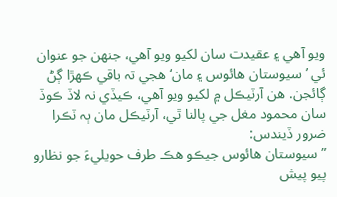ويو آهي ۽ عقيدت سان لکيو ويو آهي، جنھن جو عنوان ئي ’سيوستان ھائوس ۽ مان‘ ھجي تہ باقي ڪھڙا ڳڻ ڳائجن. ھن آرٽيڪل ۾ لکيو ويو آهي، ڪيڏي نہ لاڏ ڪوڏ سان محمود مغل جي پالنا ٿي، آرٽيڪل مان ٻہ ٽڪرا ضرور ڏيندس:
”سيوستان هائوس جيڪو هڪ طرف حويليءَ جو نظارو پيو پيش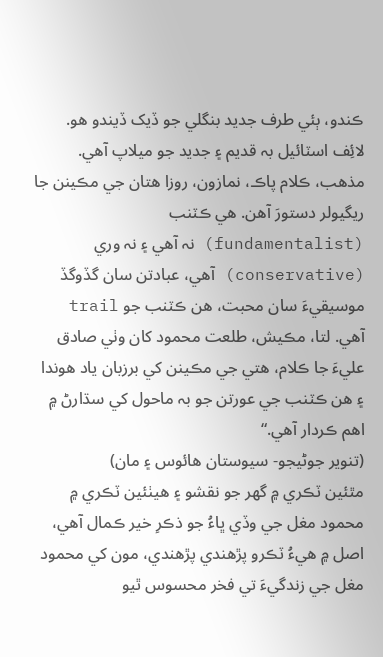ڪندو، ٻئي طرف جديد بنگلي جو ڏيک ڏيندو ھو. لائِف اسٽائيل بہ قديم ۽ جديد جو ميلاپ آهي. مذهب، ڪلام پاڪ، نمازون، روزا هتان جي مڪينن جا ريگيولر دستورَ آهن. ھي ڪٽنب (fundamentalist) نہ آھي ۽ نہ وري (conservative) آھي، عبادتن سان گڏوگڏ موسيقيءَ سان محبت، هن ڪٽنب جو trail آھي. لتا، مڪيش، طلعت محمود کان وٺي صادق عليءَ جا ڪلام، هتي جي مڪينن کي برزبان ياد هوندا ۽ هن ڪٽنب جي عورتن جو بہ ماحول کي سڌارڻ ۾ اھم ڪردار آهي.“
(تنوير جوڻيجو- سيوستان ھائوس ۽ مان)
مٿئين ٽڪري ۾ گهر جو نقشو ۽ ھيٺئين ٽڪري ۾ محمود مغل جي وڏي ڀاءُ جو ذڪرِ خير ڪمال آھي، اصل ۾ ھيءُ ٽڪرو پڙھندي پڙھندي، مون کي محمود مغل جي زندگيءَ تي فخر محسوس ٿيو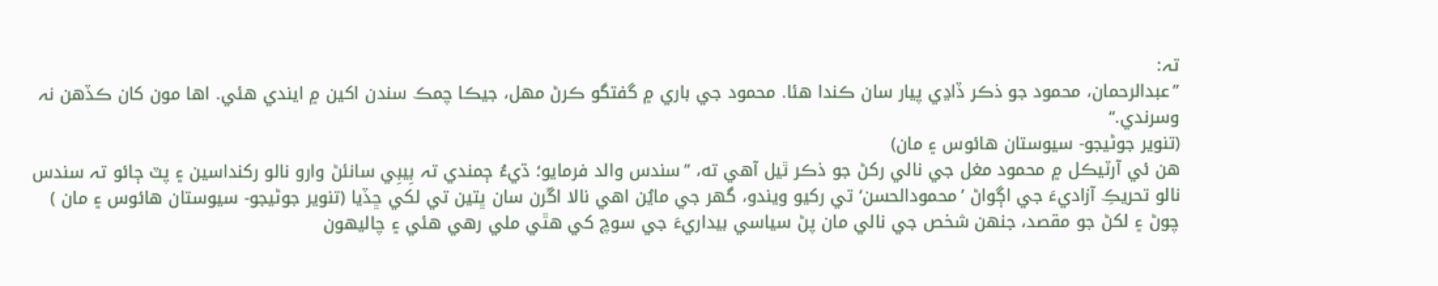تہ:
”عبدالرحمان، محمود جو ذڪر ڏاڍي پيار سان ڪندا هئا. محمود جي باري ۾ گفتگو ڪرڻ مھل، جيڪا چمڪ سندن اکين ۾ ايندي هئي. اها مون کان ڪڏهن نہ وسرندي.“
(تنوير جوڻيجو- سيوستان ھائوس ۽ مان)
ھن ئي آرٽيڪل ۾ محمود مغل جي نالي رکڻ جو ذڪر ٿيل آھي ته، ”سندس والد فرمايو؛ ڌيءُ ڄمندي تہ بِيبِي سانئڻ وارو نالو رکنداسين ۽ پٽ ڄائو تہ سندس نالو تحريڪِ آزاديءَ جي اڳواڻ ’محمودالحسن‘ تي رکيو ويندو، گهر جي مايُن اھي نالا اڱرن سان ڀتين تي لکي ڇڏيا (تنوير جوڻيجو- سيوستان ھائوس ۽ مان )
چوڻ ۽ لکڻ جو مقصد، جنھن شخص جي نالي مان پڻ سياسي بيداريءَ جي سوچ کي هٿي ملي رھي ھئي ۽ چاليھون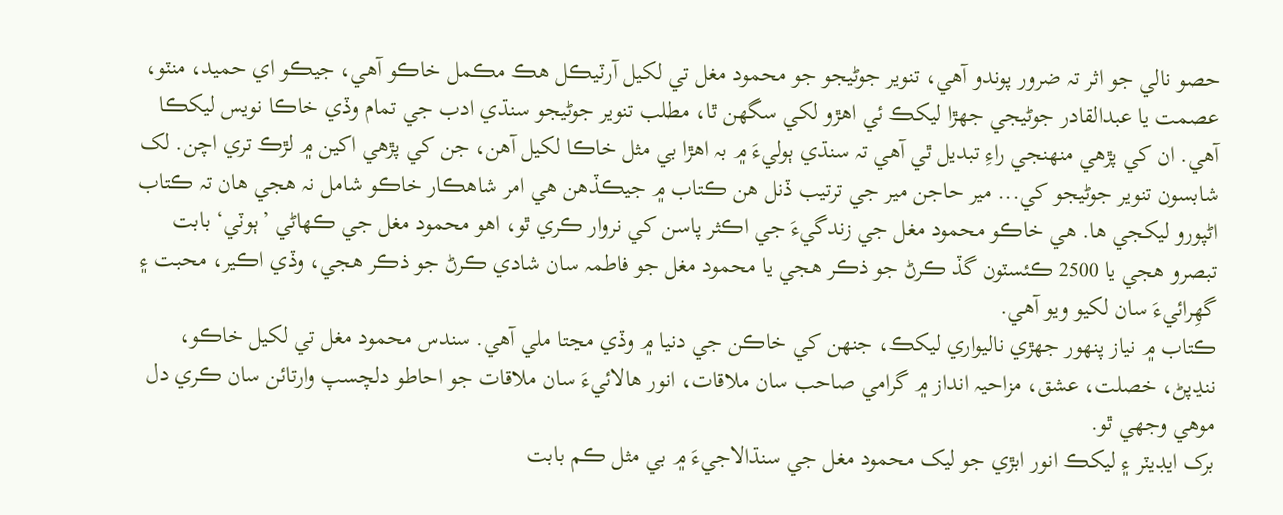حصو نالي جو اثر تہ ضرور پوندو آھي، تنوير جوڻيجو جو محمود مغل تي لکيل آرٽيڪل ھڪ مڪمل خاڪو آھي، جيڪو اي حميد، منٽو، عصمت يا عبدالقادر جوڻيجي جھڙا ليکڪ ئي اھڙو لکي سگهن ٿا، مطلب تنوير جوڻيجو سنڌي ادب جي تمام وڏي خاڪا نويس ليکڪا آھي. ان کي پڙھي منھنجي راءِ تبديل ٿي آھي تہ سنڌي ٻوليءَ ۾ بہ اھڙا بي مثل خاڪا لکيل آھن، جن کي پڙھي اکين ۾ لڙڪ تري اچن. لک شابسون تنوير جوڻيجو کي... مير حاجن مير جي ترتيب ڏنل ھن ڪتاب ۾ جيڪڏھن ھي امر شاھڪار خاڪو شامل نہ ھجي ھان تہ ڪتاب اڻپورو ليکجي ھا. ھي خاڪو محمود مغل جي زندگيءَ جي اڪثر پاسن کي نروار ڪري ٿو، اھو محمود مغل جي ڪھاڻي ’ٻوٽي‘ بابت تبصرو ھجي يا 2500 ڪئسٽون گڏ ڪرڻ جو ذڪر ھجي يا محمود مغل جو فاطمہ سان شادي ڪرڻ جو ذڪر ھجي، وڏي اڪير، محبت ۽ گهِرائيءَ سان لکيو ويو آهي.
ڪتاب ۾ نياز پنھور جھڙي ناليواري ليکڪ، جنھن کي خاڪن جي دنيا ۾ وڏي مڃتا ملي آھي. سندس محمود مغل تي لکيل خاڪو، ننڍپڻ، خصلت، عشق، مزاحيہ انداز ۾ گرامي صاحب سان ملاقات، انور ھالائيءَ سان ملاقات جو احاطو دلچسپ وارتائن سان ڪري دل موھي وجهي ٿو.
برک ايڊيٽر ۽ ليکڪ انور ابڙي جو ليک محمود مغل جي سنڌالاجيءَ ۾ بي مثل ڪم بابت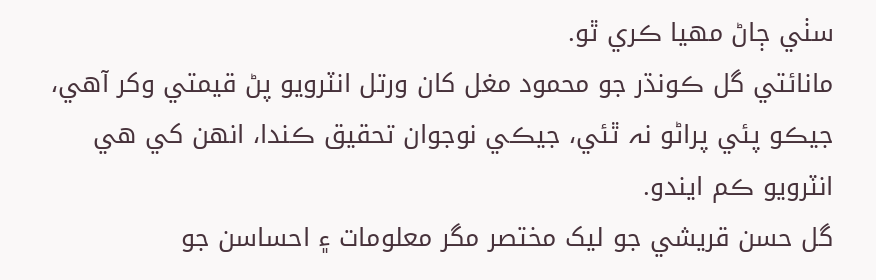سٺي ڄاڻ مھيا ڪري ٿو.
مانائتي گل ڪونڌر جو محمود مغل کان ورتل انٽرويو پڻ قيمتي وکر آهي، جيڪو پئي پراڻو نہ ٿئي، جيڪي نوجوان تحقيق ڪندا، انھن کي ھي انٽرويو ڪم ايندو.
گل حسن قريشي جو ليک مختصر مگر معلومات ۽ احساسن جو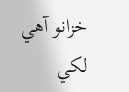خزانو آهي لکي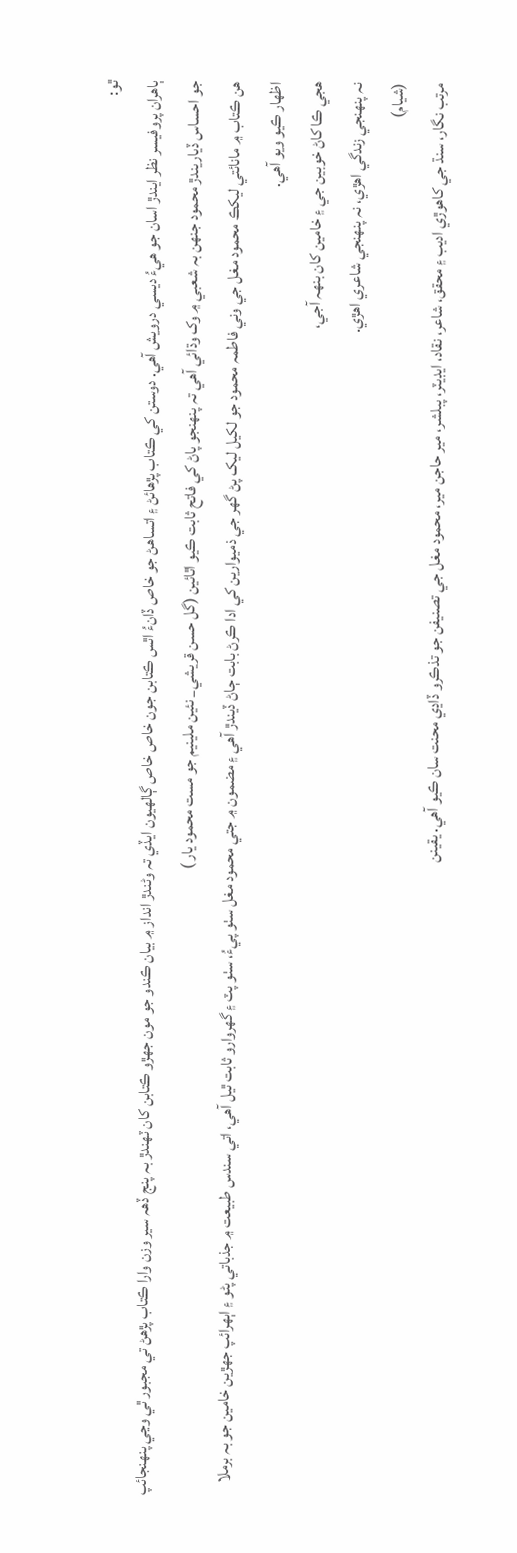ٿو:
ٻاهران پروفيسر نظر ايندڙ اسان جو هيءُ ديسي درويش آهي. دوستن کي ڪتاب پڙهائڻ ۽ اتساهڻ جو خاص ڏانءُ اٿس ڪتابن جون خاص خاص ڳالھيون ايڏي تہ وڻندڙ انداز ۾ بيان ڪندو جو مون جھڙو ڪتابن کان ٽھندڙ بہ پنج ڏھہ سير وزن وارا ڪتاب پڙهڻ تي مجبور ٿي وڃي پنھنجائپ جو احساس ڏياريندڙ محمود جنھن بہ شعبي ۾ وک وڌائي آهي تہ پنھنجو پاڻ کي فاتح ثابت ڪيو اٿائين (گل حسن قريشي_ نئين ملينيم جو مست محمود يار )
ھن ڪتاب ۾ مانائتي ليکڪ محمود مغل جي وني فاطمہ محمود جو لکيل ليک پڻ گهر جي ذميوارين کي ادا ڪرڻ بابت ڄاڻ ڏيندڙ آھي ۽ مضمون ۾ جتي محمود مغل سٺو پيءُ، سٺو پٽ ۽ گهروارو ثابت ٿيل آھي، اتي سندس طبيعت ۾ جذباتي پڻو ۽ اٻھرائپ جھڙين خامين جو بہ برملا اظھار ڪيو ويو آهي.
ھجي ڪا کاڻ خوبين جي ۽ خامين کان بنھہ آجي،
نہ پنھنجي زندگي اھڙي، نہ پنھنجي شاعري اھڙي.
(شيام)
مرتب نگار، سنڌ جي کاھوڙي اديب ۽ محقق، شاعر، نقاد، ايڊيٽر، پبلشر، مير حاجن مير، محمود مغل جي تصنيفن جو تذڪرو ڏاڍي محنت سان ڪيو آهي. يقينن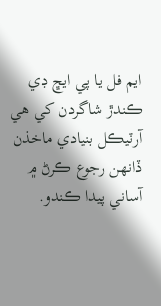ايم فل يا پي ايڇ ڊي ڪندڙ شاگردن کي ھي آرٽيڪل بنيادي ماخذن ڏانھن رجوع ڪرڻ ۾ آساني پيدا ڪندو.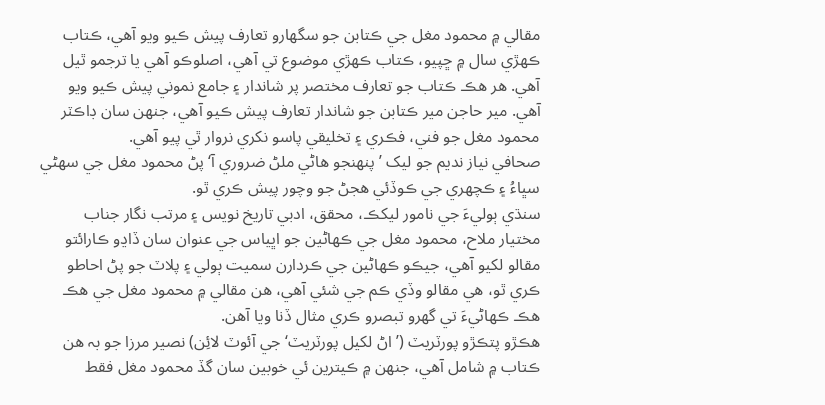مقالي ۾ محمود مغل جي ڪتابن جو سگهارو تعارف پيش ڪيو ويو آهي، ڪتاب ڪھڙي سال ۾ ڇپيو، ڪتاب ڪھڙي موضوع تي آهي، اصلوڪو آهي يا ترجمو ٿيل آهي. هر هڪ ڪتاب جو تعارف مختصر پر شاندار ۽ جامع نموني پيش ڪيو ويو آهي. مير حاجن مير ڪتابن جو شاندار تعارف پيش ڪيو آهي، جنھن سان ڊاڪٽر محمود مغل جو فني، فڪري ۽ تخليقي پاسو نکري نروار ٿي پيو آهي.
صحافي نياز نديم جو ليک ’پنھنجو ھاڻي ملڻ ضروري آ‘ پڻ محمود مغل جي سھڻي سڀاءُ ۽ ڪچھري جي ڪوڏئي ھجڻ جو وچور پيش ڪري ٿو.
سنڌي ٻوليءَ جي نامور ليکڪ، محقق، ادبي تاريخ نويس ۽ مرتب نگار جناب مختيار ملاح، محمود مغل جي ڪھاڻين جو اڀياس جي عنوان سان ڏاڍو ڪارائتو مقالو لکيو آهي، جيڪو ڪھاڻين جي ڪردارن سميت ٻولي ۽ پلاٽ جو پڻ احاطو ڪري ٿو، ھي مقالو وڏي ڪم جي شئي آھي، ھن مقالي ۾ محمود مغل جي ھڪ ھڪ ڪھاڻيءَ تي گھرو تبصرو ڪري مثال ڏنا ويا آهن.
ھڪڙو پتڪڙو پورٽريٽ (’اڻ لکيل پورٽريٽ‘ جي آئوٽ لائِن) نصير مرزا جو بہ ھن ڪتاب ۾ شامل آھي، جنھن ۾ ڪيترين ئي خوبين سان گڏ محمود مغل فقط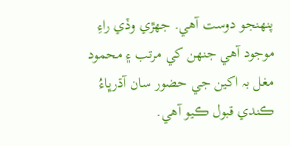پنھنجو دوست آھي. جھڙي وڏي راءِ موجود آهي جنھن کي مرتب ۽ محمود مغل بہ اکين جي حضور سان آڌرڀاءُ ڪندي قبول ڪيو آهي.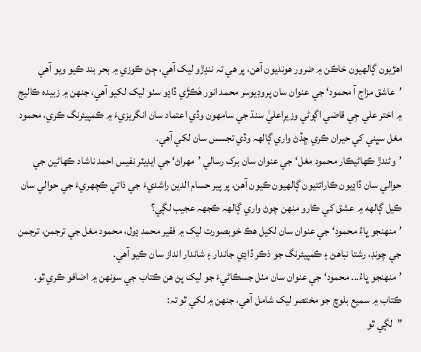اھڙيون ڳالھيون خاڪن ۾ ضرور ھونديون آھن، پر ھي تہ ننڍڙو ليک آھي، ڄڻ ڪوزي ۾ بحر بند ڪيو ويو آهي
’عاشق مزاج آ محمود‘ جي عنوان سان پروڊيوسر محمد انور ھَڪڙَي ڏاڍو سٺو ليک لکيو آهي، جنھن ۾ زبيدہ ڪاليج ۾ اختر علي جِي قاضي اڳوڻي وزيرِاعليٰ سنڌ جي سامھون وڏي اعتماد سان انگريزيءَ ۾ ڪمپيئرنگ ڪري، محمود مغل سڀني کي حيران ڪري ڇڏڻ واري ڳالھہ وڏي تجسس سان لکي آھي.
’وڻندڙ ڪھاڻيڪار محمود مغل‘ جي عنوان سان برک رسالي ’مھراڻ‘ جي ايڊيٽر نفيس احمد ناشاد ڪھاڻين جي حوالي سان ڏاڍيون ڪارائتيون ڳالھيون ڪيون آھن، پر پير حسام الدين راشديءَ جي ذاتي ڪچھريءَ جي حوالي سان ڪيل ڳالھه ۾ عشق کي ڪارو منھن چوڻ واري ڳالھہ ڪجهہ عجيب لڳي؟
’منھنجو ڀاءُ محمود‘ جي عنوان سان لکيل ھڪ خوبصورت ليک ۾ فقير محمد ڍول، محمود مغل جي ترجمن، ترجمن جي چونڊ، رشتا نباهڻ ۽ ڪمپيئرنگ جو ذڪر ڏاڍي جاندار ۽ شاندار انداز سان ڪيو آهي.
’منھنجو ڀاءُ... محمود‘ جي عنوان سان مٺل جسڪاڻيءَ جو ليک پڻ ھن ڪتاب جي سونھن ۾ اضافو ڪري ٿو.
ڪتاب ۾ سميع بلوچ جو مختصر ليک شامل آھي، جنھن ۾ لکي ٿو تہ:
”لڳي ٿو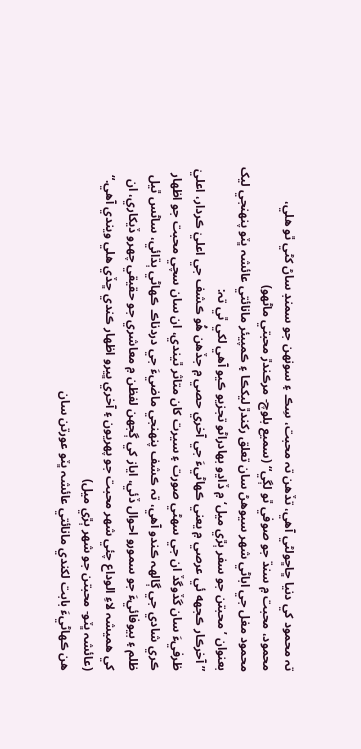تہ محمود کي دنيا ڇاڇولڻي آهي، تڏهن تہ محبت، سِڪ ۽ سونھن جو سمنڊ ساڻ کڻي ٿو هلي، محمود، محبت ۾ سنڌ جو صوفي ٿو لڳي“ (سميع بلوچ- مرڪندڙ محبتي ماڻھو)
محمود مغل جي اباڻي شھر سيوھڻ سان تعلق رکندڙ ليکڪا ۽ ڪمپيئر مانائتي عائشہ ڀٽو پنھنجي ليک بعنوان ’محبتن جو سفر ٻڙي ميل‘ ۾ ڏاڍو بھادراڻو تجزيو ڪيو آهي لکي ٿي تہ:
”آخرڪار ڪجهه ئي عرصي ۾ يعني ڪھاڻيءَ جي آخري حصي ۾ جڏھن ھُو ڪشف جي اعليٰ ڪردار، اعليٰ ظرفيءَ سان گڏوگڏ ان جي سھڻي صورت ۽ سيرت کان متاثر ٿيندي، ان سان سچي محبت جو اظھار ڪري شادي جي ڳالھہ ڪندو آهي، تہ ڪشف پنھنجي ماضيءَ جي دردناڪ ڪھاڻي ٻڌائي، ساڻس ٿيل ظلم ۽ بيوفائيءَ جو سمورو احوال ڏئي، اياز کي ڳجهن لفظن ۾ معاشري جو حقيقي چھرو ڏيکاري، ان کي ھميشہ لاءِ الوداع چئي شھر محبت جو پھريون ۽ آخري ڀيرو اظھار ڪندي ڇڏي هلي ويندي آهي.“ (عائشہ ڀٽو- محبتن جو شھر ٻڙي ميل)
ھن ڪھاڻيءَ بابت لکندي مانائتي عائشہ ڀٽو عورتن سان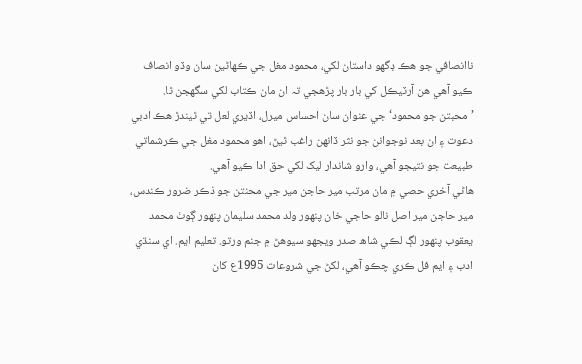ناانصافي جو ھڪ ڊگهو داستان لکي، محمود مغل جي ڪھاڻين سان وڏو انصاف ڪيو آهي ھن آرٽيڪل کي بار بار پڙھجي تہ ان مان ڪتاب لکي سگهجن ٿا.
’محبتن جو محمود‘ جي عنوان سان احساس ميرل، اڏيري لعل تي ٿيندڙ ھڪ ادبي دعوت ۽ ان بعد نوجوانن جو نثر ڏانھن راغب ٿيڻ، اھو محمود مغل جي ڪرشماتي طبيعت جو نتيجو آھي، وارو شاندار ليک لکي حق ادا ڪيو آهي.
ھاڻي آخري حصي ۾ مان مرتب مير حاجن مير جي محنتن جو ذڪر ضرور ڪندس، مير حاجن مير اصل نالو حاجي خان پنھور ولد محمد سليمان پنھور ڳوٺ محمد يعقوب پنھور لڳ لڪي شاھ صدر ويجهو سيوھڻ ۾ جنم ورتو. تعليم ايم. اي سنڌي ادب ۽ ايم فل ڪري چڪو آهي، لکڻ جي شروعات 1995ع کان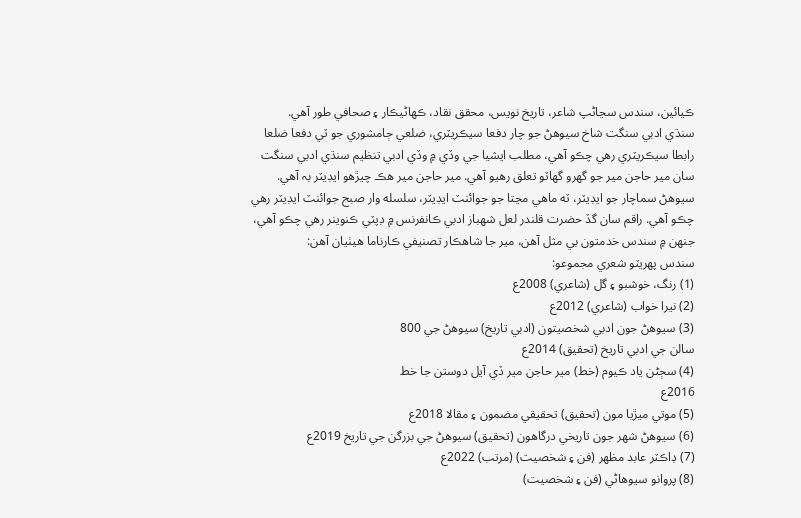ڪيائين، سندس سڃاڻپ شاعر، تاريخ نويس، محقق نقاد، ڪھاڻيڪار ۽ صحافي طور آھي.
سنڌي ادبي سنگت شاخ سيوھڻ جو چار دفعا سيڪريٽري، ضلعي ڄامشوري جو ٽي دفعا ضلعا رابطا سيڪريٽري رھي چڪو آھي، مطلب ايشيا جي وڏي ۾ وڏي ادبي تنظيم سنڌي ادبي سنگت سان مير حاجن مير جو گهرو گهاٽو تعلق رھيو آھي. مير حاجن مير ھڪ چيڙھو ايڊيٽر بہ آھي. سيوھڻ سماچار جو ايڊيٽر، ٽه ماھي مڃتا جو جوائنٽ ايڊيٽر، سلسله وار صبح جوائنٽ ايڊيٽر رھي چڪو آھي. راقم سان گڏ حضرت قلندر لعل شھباز ادبي ڪانفرنس ۾ ڊپٽي ڪنوينر رھي چڪو آھي، جنھن ۾ سندس خدمتون بي مثل آھن، مير جا شاھڪار تصنيفي ڪارناما ھيٺيان آھن:
سندس پھريٽو شعري مجموعو:
(1) رنگ، خوشبو ۽ گل (شاعري) 2008ع
(2) نيرا خواب (شاعري) 2012ع
(3) سيوھڻ جون ادبي شخصيتون (ادبي تاريخ) سيوهڻ جي 800
سالن جي ادبي تاريخ (تحقيق) 2014ع
(4) سڄڻن ياد ڪيوم (خط) مير حاجن مير ڏي آيل دوستن جا خط
2016ع
(5) موتي ميڙيا مون (تحقيق) تحقيقي مضمون ۽ مقالا 2018ع
(6) سيوھڻ شھر جون تاريخي درگاھون (تحقيق) سيوهڻ جي بزرگن جي تاريخ 2019ع
(7) ڊاڪٽر عابد مظھر (فن ۽ شخصيت) (مرتب) 2022ع
(8) پروانو سيوھاڻي (فن ۽ شخصيت)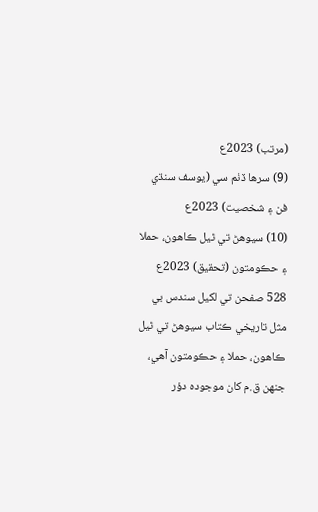(مرتب) 2023ع
(9) سرها ڏٺم سي (يوسف سنڌي فن ۽ شخصيت) 2023ع
(10) سيوهڻ تي ٿيل ڪاهون، حملا ۽ حڪومتون (تحقيق) 2023ع
528 صفحن تي لکيل سندس بي مثل تاريخي ڪتاب سيوھڻ تي ٿيل ڪاھون، حملا ۽ حڪومتون آهي، جنھن ق.م کان موجودہ دؤر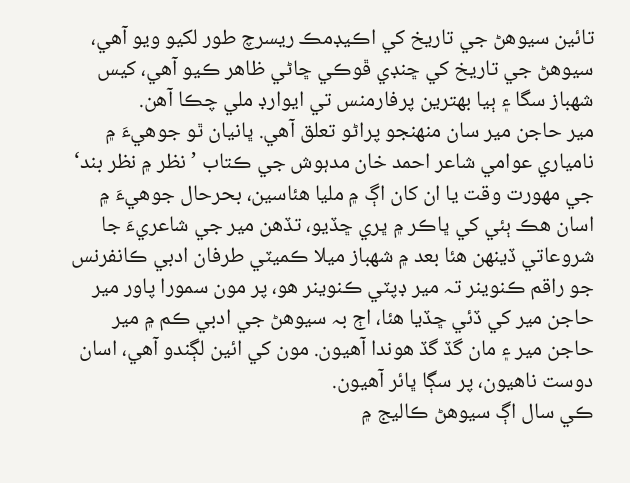تائين سيوهڻ جي تاريخ کي اڪيڊمڪ ريسرچ طور لکيو ويو آهي، سيوهڻ جي تاريخ کي ڇنڊي ڦوڪي ڇاڻي ظاهر ڪيو آهي، کيس شھباز سگا ۽ ٻيا بھترين پرفارمنس تي ايوارڊ ملي چڪا آهن.
مير حاجن مير سان منھنجو پراڻو تعلق آھي. ڀانيان ٿو جوھيءَ ۾ نامياري عوامي شاعر احمد خان مدہوش جي ڪتاب ’نظر ۾ نظر بند‘ جي مھورت وقت يا ان کان اڳ ۾ مليا ھئاسين، بحرحال جوھيءَ ۾ اسان ھڪ ٻئي کي ڀاڪر ۾ ڀري ڇڏيو، تڏھن مير جي شاعريءَ جا شروعاتي ڏينھن ھئا بعد ۾ شھباز ميلا ڪميٽي طرفان ادبي ڪانفرنس جو راقم ڪنوينر تہ مير ڊپٽي ڪنوينر ھو، پر مون سمورا پاور مير حاجن مير کي ڏئي ڇڏيا ھئا، اڄ بہ سيوھڻ جي ادبي ڪم ۾ مير حاجن مير ۽ مان گڏ گڏ ھوندا آھيون. مون کي ائين لڳندو آهي، اسان دوست ناھيون، پر سڳا ڀائر آھيون.
ڪي سال اڳ سيوھڻ ڪاليج ۾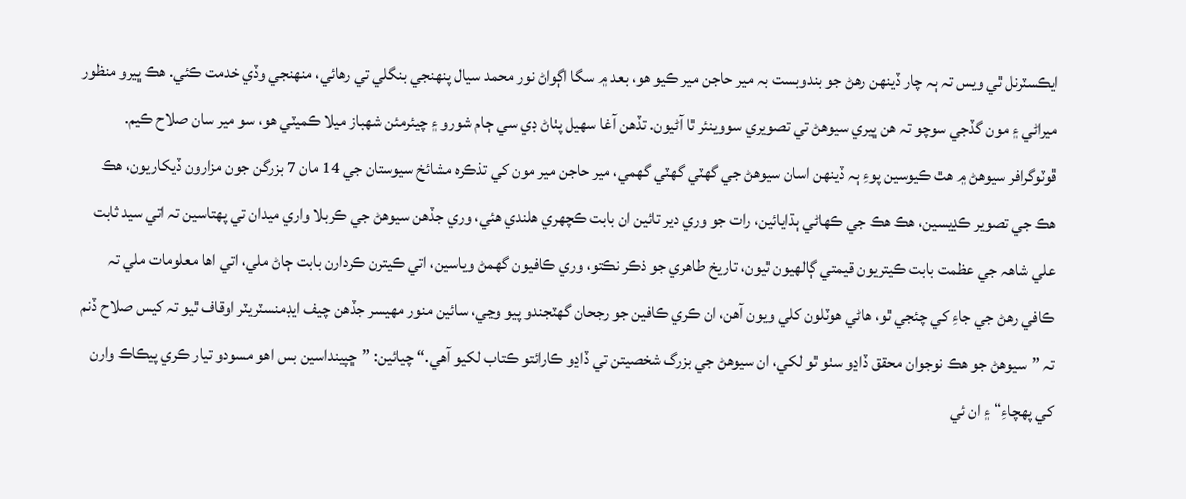ايڪسٽرنل ٿي ويس تہ ٻہ چار ڏينھن رھڻ جو بندوبست بہ مير حاجن مير ڪيو ھو، بعد ۾ سگا اڳواڻ نور محمد سيال پنھنجي بنگلي تي رھائي، منھنجي وڏي خدمت ڪئي. ھڪ ڀيرو منظور ميراڻي ۽ مون گڏجي سوچو تہ ھن ڀيري سيوھڻ تي تصويري سووينئر ٿا آڻيون. تڏھن آغا سھيل پٺاڻ ڊي سي ڄام شورو ۽ چيئرمئن شھباز ميلا ڪميٽي ھو، سو مير سان صلاح ڪيم. ڦوٽوگرافر سيوھڻ ۾ ھٿ ڪيوسين پوءِ ٻہ ڏينھن اسان سيوھڻ جي گهٽي گهٽي گهمي، مير حاجن مير مون کي تذڪرہ مشائخ سيوستان جي 14 مان 7 بزرگن جون مزارون ڏيکاريون، ھڪ ھڪ جي تصوير ڪڍيسين، ھڪ ھڪ جي ڪھاڻي ٻڌايائين، رات جو وري دير تائين ان بابت ڪچھري ھلندي ھئي، وري جڏھن سيوھڻ جي ڪربلا واري ميدان تي پھتاسين تہ اتي سيد ثابت علي شاھہ جي عظمت بابت ڪيتريون قيمتي ڳالھيون ٿيون، تاريخ طاھري جو ذڪر نڪتو، وري ڪافيون گهمڻ وياسين، اتي ڪيترن ڪردارن بابت ڄاڻ ملي، اتي اھا معلومات ملي تہ ڪافي رھڻ جي جاءِ کي چئجي ٿو، ھاڻي ھوٽلون کلي ويون آھن، ان ڪري ڪافين جو رجحان گهٽجندو پيو وڃي، سائين منور مھيسر جڏھن چيف ايڊمنسٽريٽر اوقاف ٿيو تہ کيس صلاح ڏنم تہ ”سيوھڻ جو ھڪ نوجوان محقق ڏاڍو سٺو ٿو لکي، ان سيوھڻ جي بزرگ شخصيتن تي ڏاڍو ڪارائتو ڪتاب لکيو آهي.“ چيائين: ”ڇپينداسين بس اھو مسودو تيار ڪري پيڪاڪ وارن کي پھچاءِ“ ۽ ان ئي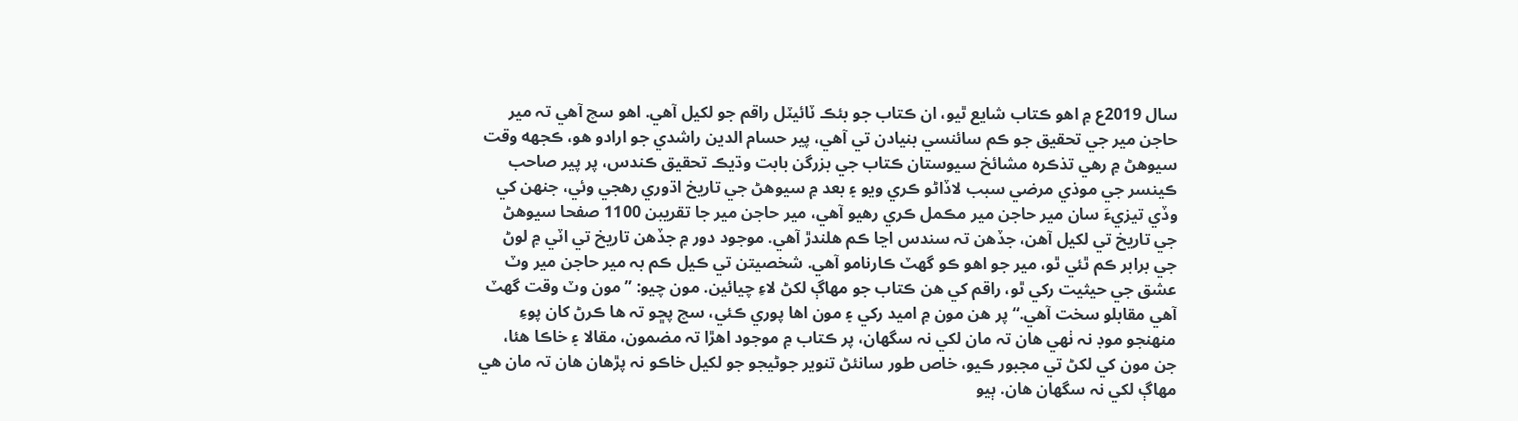سال 2019ع ۾ اھو ڪتاب شايع ٿيو، ان ڪتاب جو بئڪ ٽائيٽل راقم جو لکيل آھي. اھو سچ آھي تہ مير حاجن مير جي تحقيق جو ڪم سائنسي بنيادن تي آھي، پير حسام الدين راشدي جو ارادو ھو، ڪجهه وقت سيوھڻ ۾ رھي تذڪرہ مشائخ سيوستان ڪتاب جي بزرگن بابت وڌيڪ تحقيق ڪندس، پر پير صاحب ڪينسر جي موذي مرضي سبب لاڏاڻو ڪري ويو ۽ بعد ۾ سيوھڻ جي تاريخ اڌوري رھجي وئي، جنھن کي وڏي تيزيءَ سان مير حاجن مير مڪمل ڪري رھيو آھي، مير حاجن مير جا تقريبن 1100 صفحا سيوهڻ جي تاريخ تي لکيل آھن، جڏهن تہ سندس اڃا ڪم هلندڙ آهي. موجود دور ۾ جڏھن تاريخ تي اٽي ۾ لوڻ جي برابر ڪم ٿئي ٿو، مير جو اھو ڪو گهٽ ڪارنامو آهي. شخصيتن تي ڪيل ڪم بہ مير حاجن مير وٽ عشق جي حيثيت رکي ٿو، راقم کي ھن ڪتاب جو مھاڳ لکڻ لاءِ چيائين. مون چيو: ”مون وٽ وقت گهٽ آھي مقابلو سخت آھي.“ پر ھن مون ۾ اميد رکي ۽ مون اھا پوري ڪئي، سچ پڇو تہ ھا ڪرڻ کان پوءِ منھنجو موڊ نہ ٺھي ھان تہ مان لکي نہ سگهان، پر ڪتاب ۾ موجود اھڙا تہ مضمون، مقالا ۽ خاڪا ھئا، جن مون کي لکڻ تي مجبور ڪيو، خاص طور سانئڻ تنوير جوڻيجو جو لکيل خاڪو نہ پڙھان ھان تہ مان ھي مھاڳ لکي نہ سگهان ھان. ٻيو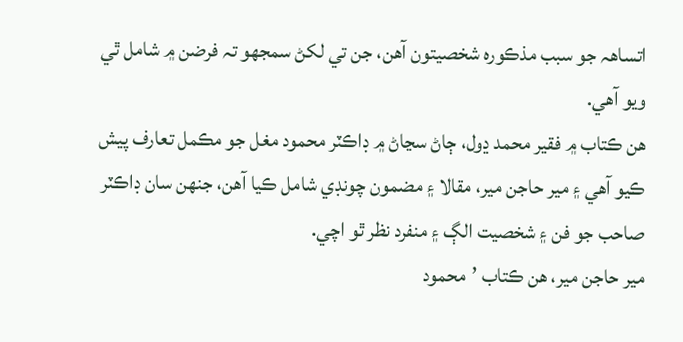اتساھہ جو سبب مذڪوره شخصيتون آھن، جن تي لکڻ سمجهو تہ فرضن ۾ شامل ٿي ويو آهي.
هن ڪتاب ۾ فقير محمد ڍول، ڄاڻ سڃاڻ ۾ ڊاڪٽر محمود مغل جو مڪمل تعارف پيش ڪيو آهي ۽ مير حاجن مير، مقالا ۽ مضمون چونڊي شامل ڪيا آهن، جنھن سان ڊاڪٽر صاحب جو فن ۽ شخصيت الڳ ۽ منفرد نظر ٿو اچي.
مير حاجن مير، هن ڪتاب ’محمود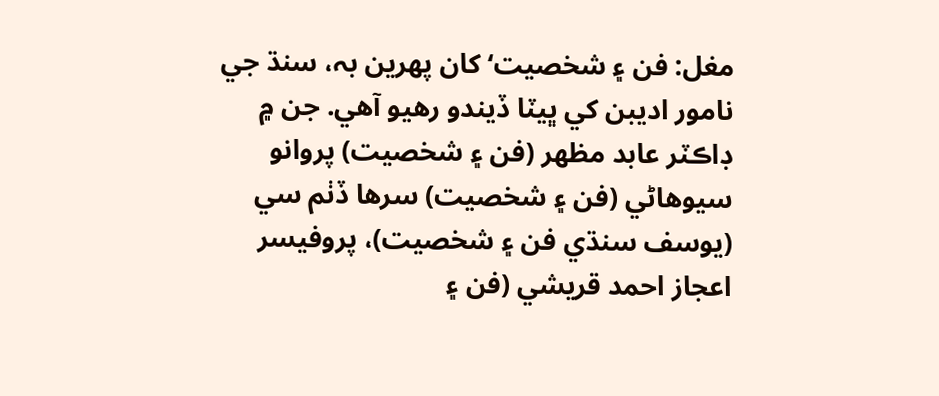مغل: فن ۽ شخصيت‘ کان پھرين بہ، سنڌ جي نامور اديبن کي ڀيٽا ڏيندو رهيو آهي. جن ۾ ڊاڪٽر عابد مظھر (فن ۽ شخصيت) پروانو سيوهاڻي (فن ۽ شخصيت) سرها ڏٺم سي (يوسف سنڌي فن ۽ شخصيت)، پروفيسر اعجاز احمد قريشي (فن ۽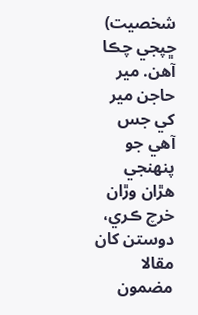شخصيت) ڇپجي چڪا آهن. مير حاجن مير کي جس آهي جو پنھنجي هڙان وڙان خرچ ڪري، دوستن کان مقالا مضمون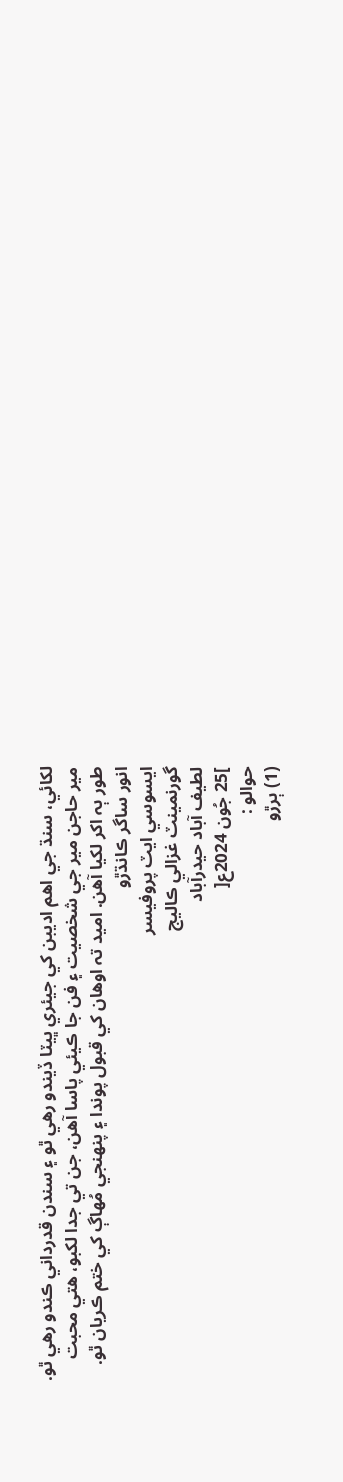لکائي، سنڌ جي اهم اديبن کي جيئري ڀيٽا ڏيندو رهي ٿو ۽ سندن قدرداني ڪندو رهي ٿو. مير حاجن مير جي شخصيت ۽ فن جا ڪيئي پاسا آهن، جن تي جدا لکبو، هتي محبت طور ٻہ اکر لکيا آهن. اميد تہ اوهان کي قبول پوندا ۽ پنھنجي مُھاڳ کي ختم ڪريان ٿو.
انور ساگر ڪانڌڙو
ايسوسي ايٽ پروفيسر
گورنمينٽ غزالي ڪاليج
لطيف آباد حيدرآباد
]25 جُون 2024ع[
حوالو :
(1) ٻرڙو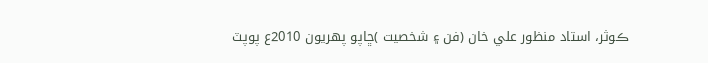ڪوثر، استاد منظور علي خان (فن ۽ شخصيت )ڇاپو پھريون 2010ع پوپٽ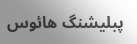پبليشنگ ھائوس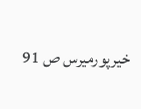خيرپورميرس ص 91